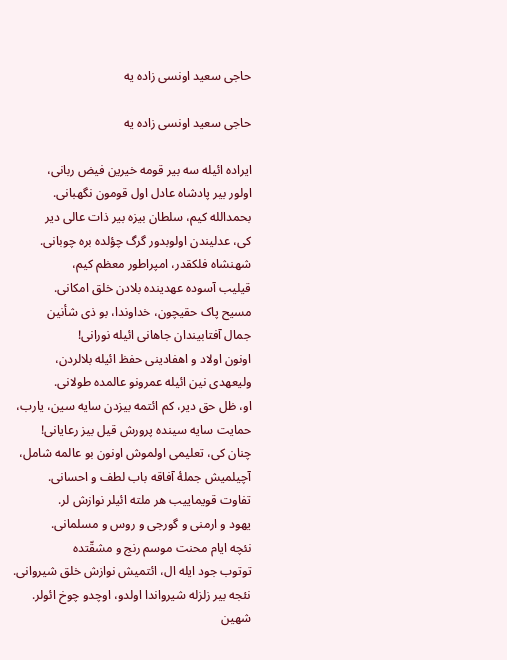حاجی سعید اونسی زاده یه

حاجی سعید اونسی زاده یه

ایراده ائیله سه بیر قومه خیرین فیض ربانی،
اولور بیر پادشاه عادل اول قومون نگهبانی.
بحمدالله کیم، سلطان بیزه بیر ذات عالی دیر
کی، عدلیندن اولوبدور گرگ چؤلده بره چوبانی.
شهنشاه فلکقدر، امپراطور معظم کیم،
قیلیب آسوده عهدینده بلادن خلق امکانی.
مسیح پاک حقیچون، خداوندا، بو ذی شأنین
جمال آفتابیندان جاهانی ائیله نورانی!
اونون اولاد و اهفادینی حفظ ائیله بلالردن،
ولیعهدی نین ائیله عمرونو عالمده طولانی.
او، ظل حق دیر، کم ائتمه بیزدن سایه سین، یارب،
حمایت سایه سینده پرورش قیل بیز رعایانی!
چنان کی، تعلیمی اولموش اونون بو عالمه شامل،
آچیلمیش جملۀ آفاقه باب لطف و احسانی.
تفاوت قویماییب هر ملته ائیلر نوازش لر.
یهود و ارمنی و گورجی و روس و مسلمانی.
نئچه ایام محنت موسم رنج و مشقّتده
توتوب جود ایله ال، ائتمیش نوازش خلق شیروانی.
نئجه بیر زلزله شیرواندا اولدو، اوچدو چوخ ائولر.
شهین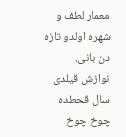معمار لطف و شهره اولدو تازه دن بانی.
نوازش قیلدی سال قحطده چوخ چوخ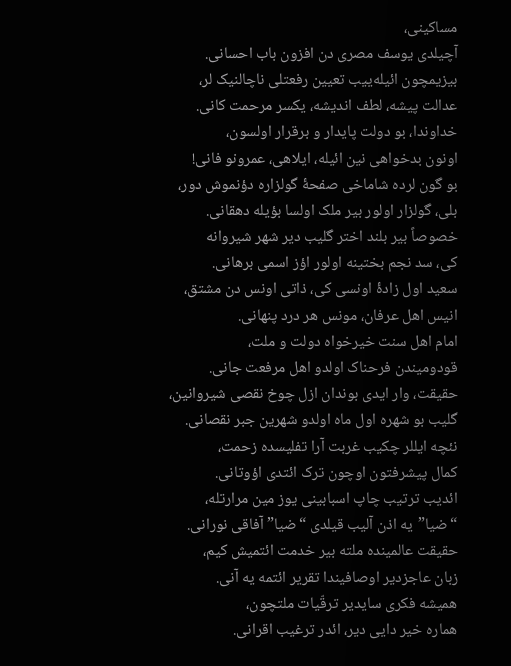مساکینی،
آچیلدی یوسف مصری دن افزون باب احسانی.
بیزیمچون ائیله‌ییب تعیین رفعتلی ناچالنیک لر،
عدالت پیشه، لطف اندیشه، یکسر مرحمت کانی.
خداوندا، بو دولت پایدار و برقرار اولسون،
اونون بدخواهی نین ائیله، ایلاهی، عمرونو فانی!
بو گون لرده شاماخی صفحۀ گولزاره دؤنموش دور،
بلی، گولزار اولور بیر ملک اولسا بؤیله دهقانی.
خصوصاً بیر بلند اختر گلیب دیر شهر شیروانه
کی، سد نجم بختینه اولور اؤز اسمی برهانی.
سعید اول زادۀ اونسی کی، ذاتی اونس دن مشتق،
انیس اهل عرفان، مونس هر درد پنهانی.
امام اهل سنت خیرخواه دولت و ملت،
قودومیندن فرحناک اولدو اهل مرفعت جانی.
حقیقت، وار ایدی بوندان ازل چوخ نقصی شیروانین،
گلیب بو شهره اول ماه اولدو شهرین جبر نقصانی.
نئچه ایللر چکیب غربت آرا تفلیسده زحمت،
کمال پیشرفتون اوچون ترک ائتدی اؤوتانی.
ائدیب ترتیب چاپ اسبابینی یوز مین مرارتله،
“ضیا”یه اذن آلیب قیلدی “ضیا” آفاقی نورانی.
حقیقت عالمینده ملته بیر خدمت ائتمیش کیم،
زبان عاجزدیر اوصافیندا تقریر ائتمه یه آنی.
همیشه فکری سایدیر ترقّیات ملتچون،
هماره خیر دایی دیر، ائدر ترغیب اقرانی.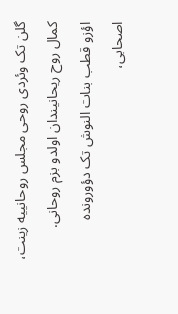گلن تک وئردی روحی مجلس روحانییه زینت،
کمال روح ریحانیندان اولدو بزم روحانی.
اؤزو قطب بنات النوش تک دؤورونده اصحابی،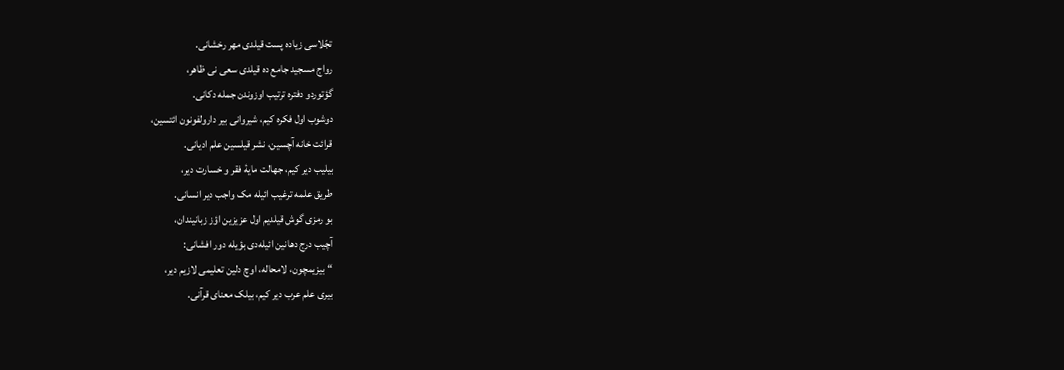تجّلاسی زیاده پست قیلدی مهر رخشانی.
رواج مسجید جامع ده قیلدی سعی نی ظاهر،
گؤتوردو دفتره ترتیب اوزوندن جمله دکانی.
دوشوب اول فکره کیم، شیروانی بیر دارولفونون ائتسین،
قرائت خانه آچسین، نشر قیلسین علم ادیانی.
بیلیب دیر کیم، جهالت مایۀ فقر و خسارت دیر،
طریق علمه ترغیب ائیله مک واجب دیر انسانی.
بو رمزی گوش قیلدیم اول عزیزین اؤز زبانیندان،
آچیب درج دهانین ائیله‌دی بؤیله دور افشانی:
“بیزیمچون، لامحاله، اوچ دلین تعلیمی لازیم دیر،
بیری علم عرب دیر کیم، بیلک معنای قرآنی.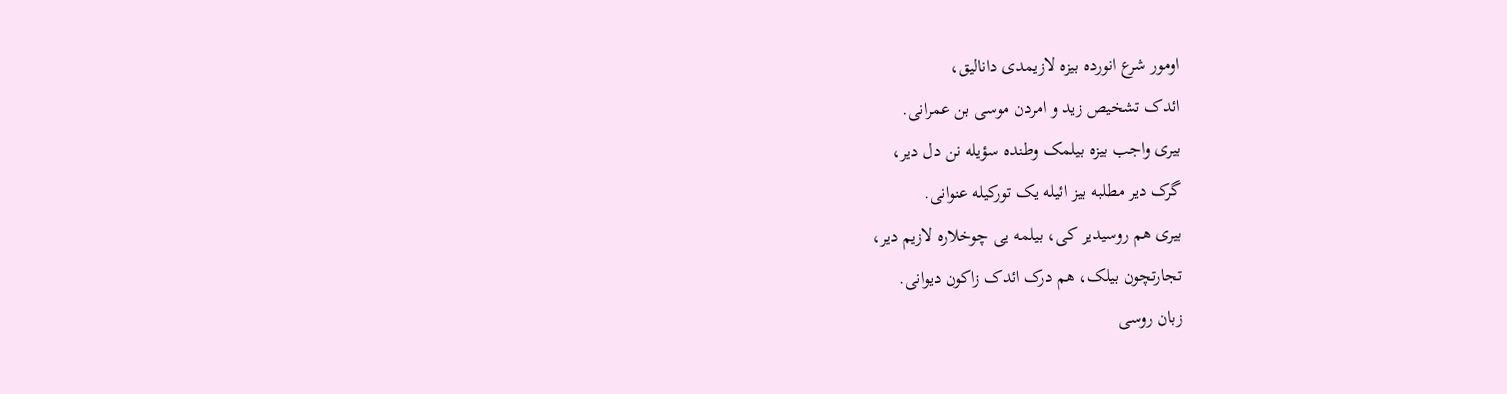اومور شرع انورده بیزه لازیمدی دانالیق،
ائدک تشخیص زید و امردن موسی بن عمرانی.
بیری واجب بیزه بیلمک وطنده سؤیله نن دل دیر،
گرک دیر مطلبه بیز ائیله یک تورکیله عنوانی.
بیری هم روسیدیر کی، بیلمه یی چوخلاره لازیم دیر،
تجارتچون بیلک، هم درک ائدک زاکون دیوانی.
زبان روسی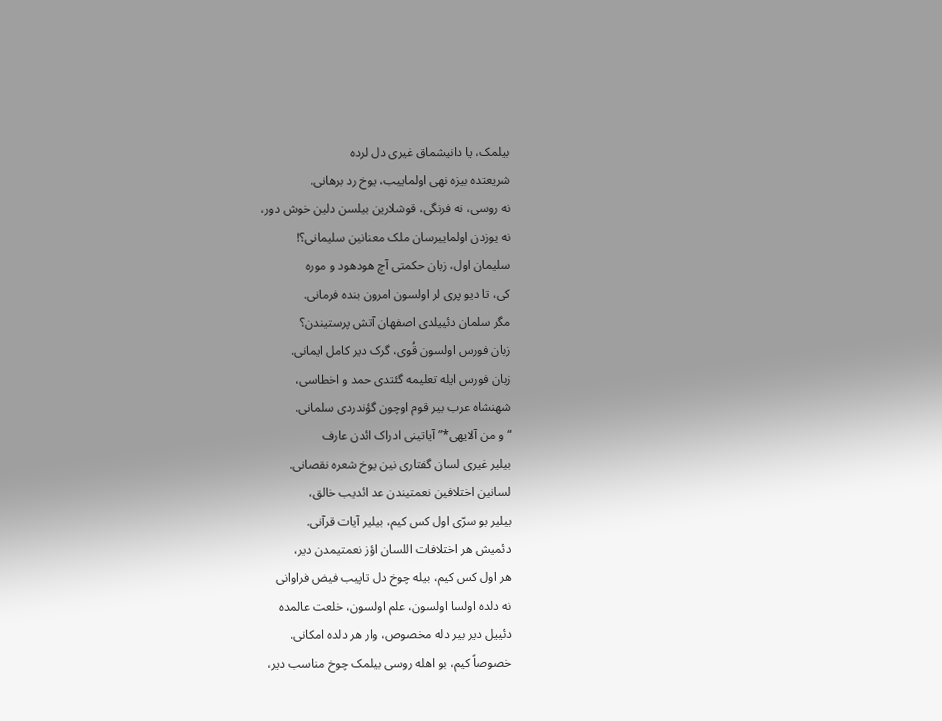بیلمک، یا دانیشماق غیری دل لرده
شریعتده بیزه نهی اولماییب، یوخ رد برهانی.
نه روسی، نه فرنگی، قوشلارین بیلسن دلین خوش دور،
نه یوزدن اولماییرسان ملک معنانین سلیمانی؟!
سلیمان اول، زبان حکمتی آچ هودهود و موره
کی، تا دیو پری لر اولسون امرون بنده فرمانی.
مگر سلمان دئییلدی اصفهان آتش پرستیندن؟
زبان فورس اولسون قُوی، گرک دیر کامل ایمانی.
زبان فورس ایله تعلیمه گئتدی حمد و اخطاسی،
شهنشاه عرب بیر قوم اوچون گؤندردی سلمانی.
“و من آلایهی*” آیاتینی ادراک ائدن عارف
بیلیر غیری لسان گفتاری نین یوخ شعره نقصانی.
لسانین اختلافین نعمتیندن عد ائدیب خالق،
بیلیر بو سرّی اول کس کیم، بیلیر آیات قرآنی.
دئمیش هر اختلافات اللسان اؤز نعمتیمدن دیر،
هر اول کس کیم، بیله چوخ دل تاپیب فیض فراوانی
نه دلده اولسا اولسون، علم اولسون، خلعت عالمده
دئییل دیر بیر دله مخصوص، وار هر دلده امکانی.
خصوصاً کیم، بو اهله روسی بیلمک چوخ مناسب دیر،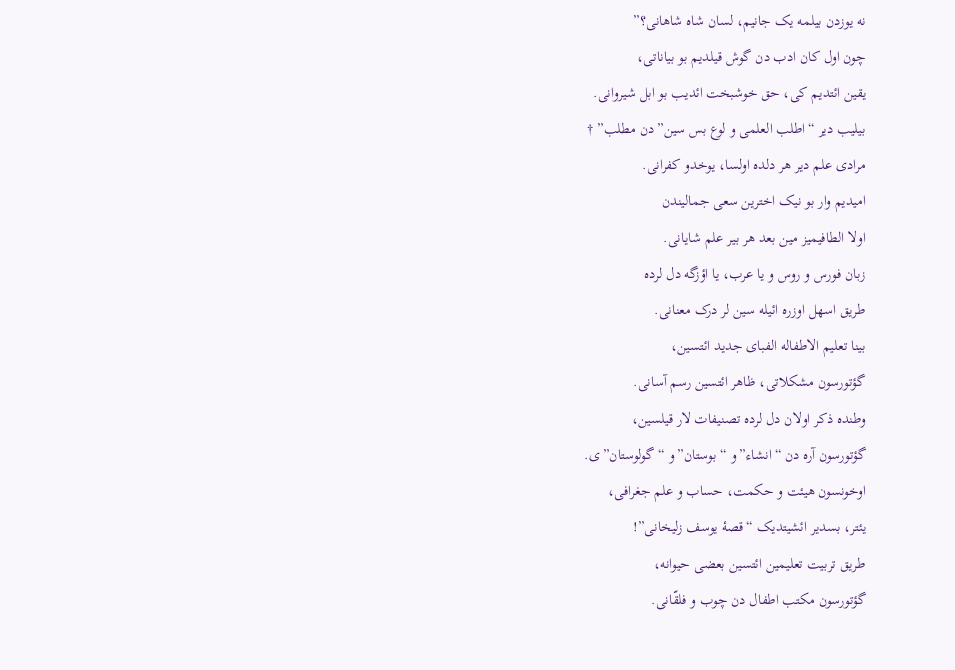نه یوزدن بیلمه یک جانیم، لسان شاه شاهانی؟”
چون اول کان ادب دن گوش قیلدیم بو بیاناتی،
یقین ائتدیم کی، حق خوشبخت ائدیب بو ابل شیروانی.
بیلیب دیر “اطلب العلمی و لوع بس سین”دن مطلب” †
مرادی علم دیر هر دلده اولسا، یوخدو کفرانی.
امیدیم وار بو نیک اخترین سعی جمالیندن
اولا الطافیمیز مین بعد هر بیر علم شایانی.
زبان فورس و روس و یا عرب، یا اؤزگه دل لرده
طریق اسهل اوزره ائیله سین لر درک معنانی.
بینا تعلیم الاطفاله الفبای جدید ائتسین،
گؤتورسون مشکلاتی، ظاهر ائتسین رسم آسانی.
وطنده ذکر اولان دل لرده تصنیفات لار قیلسین،
گؤتورسون آره دن “انشاء”و “بوستان”و “گولوستان”ی.
اوخونسون هیئت و حکمت، حساب و علم جغرافی،
یئتر، بسدیر ائشیتدیک “قصۀ یوسف زلیخانی”!
طریق تربیت تعلیمین ائتسین بعضی حیوانه،
گؤتورسون مکتب اطفال دن چوب و فلقّانی.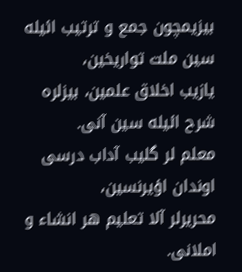بیزیمچون جمع و ترتیب ائیله سین ملت تواریخین،
یازیب اخلاق علمین، بیزلره شرح ائیله سین آنی.
معلم لر گلیب آداب درسی اوندان اؤیرنسین،
محریرلر آلا تعلیم هر انشاء و املانی.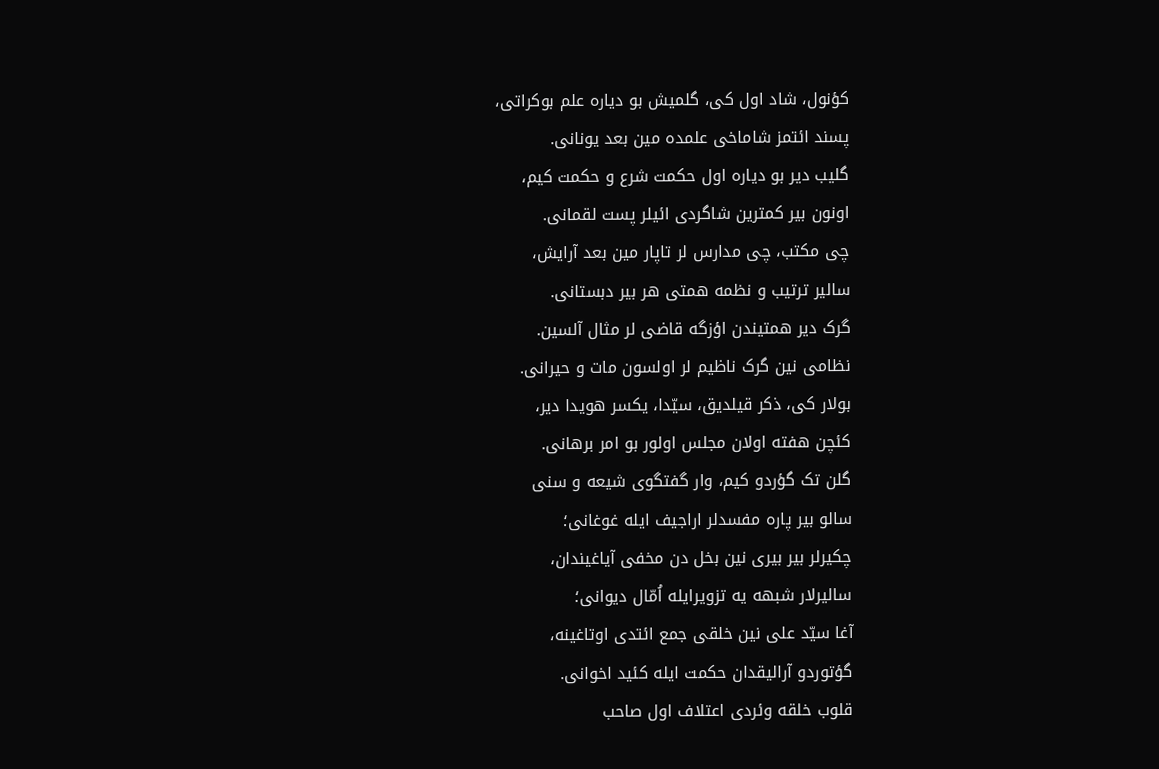کؤنول، شاد اول کی، گلمیش بو دیاره علم بوکراتی،
پسند ائتمز شاماخی علمده مین بعد یونانی.
گلیب دیر بو دیاره اول حکمت شرع و حکمت کیم،
اونون بیر کمترین شاگردی ائیلر پست لقمانی.
چی مکتب، چی مدارس لر تاپار مین بعد آرایش،
سالیر ترتیب و نظمه همتی هر بیر دبستانی.
گرک دیر همتیندن اؤزگه قاضی لر مثال آلسین.
نظامی نین گرک ناظیم لر اولسون مات و حیرانی.
بولار کی، ذکر قیلدیق، سیّدا، یکسر هویدا دیر،
کئچن هفته اولان مجلس اولور بو امر برهانی.
گلن تک گؤردو کیم، وار گفتگوی شیعه و سنی
سالو بیر پاره مفسدلر اراجیف ایله غوغانی؛
چکیرلر بیر بیری نین بخل دن مخفی آیاغیندان،
سالیرلار شبهه یه تزویرایله اُمّال دیوانی؛
آغا سیّد علی نین خلقی جمع ائتدی اوتاغینه،
گؤتوردو آرالیقدان حکمت ایله کئید اخوانی.
قلوب خلقه وئردی اعتلاف اول صاحب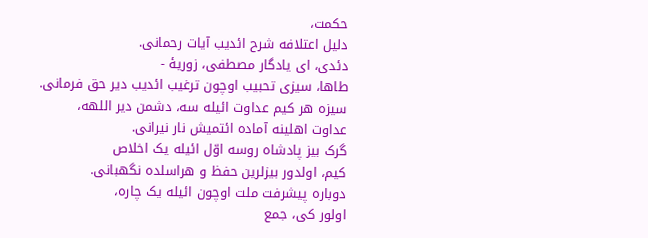حکمت،
دلیل اعتلافه شرح ائدیب آیات رحمانی.
دئدی، ای یادگار مصطفی، زوریۀ -
طاها، سیزی تحبیب اوچون ترغیب ائدیب دیر حق فرمانی.
سیزه هر کیم عداوت ائیله سه، دشمن دیر اللهه،
عداوت اهلینه آماده ائتمیش نار نیرانی.
گرک بیز پادشاه روسه اوّل ائیله یک اخلاص
کیم، اولدور بیزلرین حفظ و هراسلده نگهبانی.
دوباره پیشرفت ملت اوچون ائیله یک چاره،
اولور کی، جمع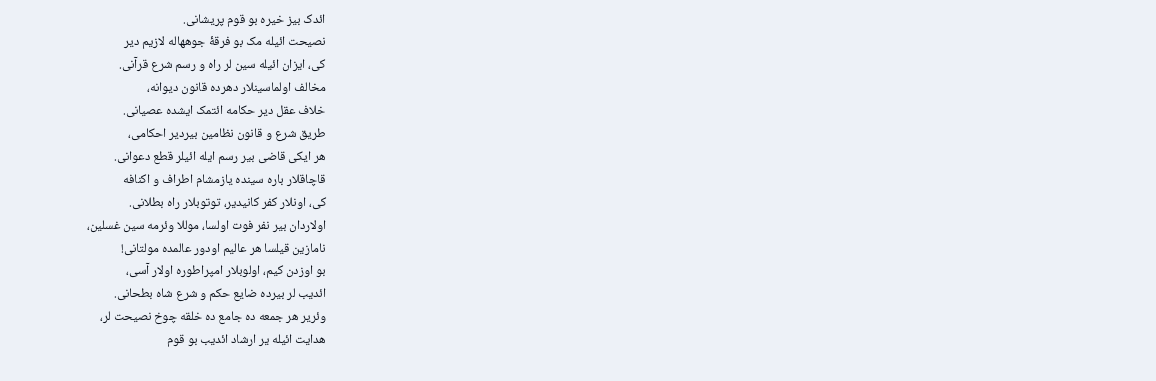ائدک بیز خیره بو قوم پریشانی.
نصیحت ائیله مک بو فرقۀ جوههاله لازیم دیر
کی، ایزان ائیله سین لر راه و رسم شرع قرآنی.
مخالف اولماسینلار دهرده قانون دیوانه،
خلاف عقل دیر حکامه ائتمک ایشده عصیانی.
طریق شرع و قانون نظامین بیردیر احکامی،
هر ایکی قاضی بیر رسم ایله ائیلر قطع دعوانی.
قاچاقلار باره سینده یازمشام اطراف و اکنافه
کی، اونلار کفر کانیدیر، توتوبلار راه بطلانی.
اولاردان بیر نفر فوت اولسا، موللا وئرمه سین غسلین،
نامازین قیلسا هر عالیم اودور عالمده مولتانی!
بو اوزدن کیم، اولوبلار امپراطوره اولار آسی،
ائدیب لر بیرده ضایع حکم و شرع شاه بطحانی.
وئریر هر جمعه ده جامع ده خلقه چوخ نصیحت لر،
هدایت ائیله یر ارشاد ائدیب بو قوم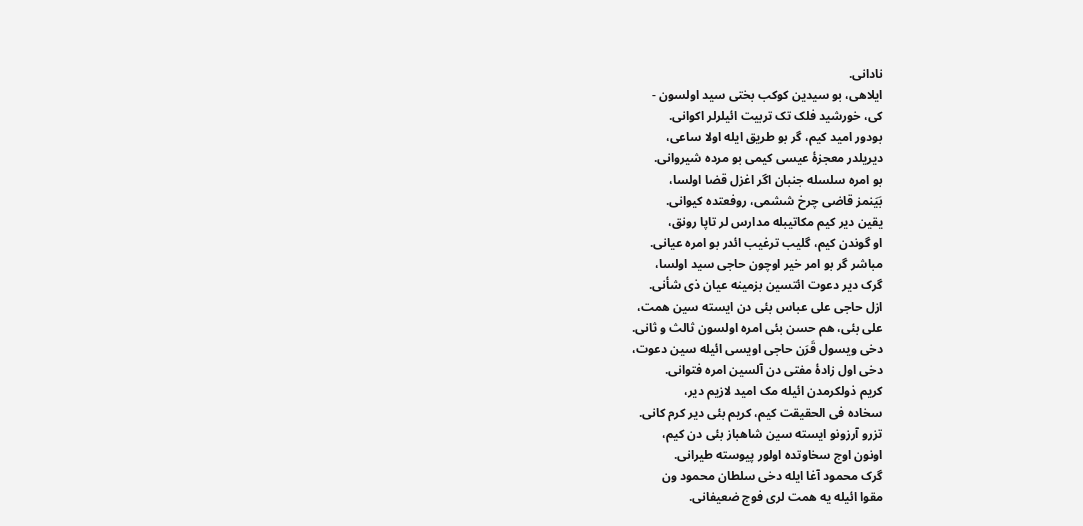نادانی.
ایلاهی، بو سیدین کوکب بختی سید اولسون -
کی، خورشید فلک تک تربیت ائیلرلر اکوانی.
بودور امید کیم، گر بو طریق ایله اولا ساعی،
دیریلدر معجزۀ عیسی کیمی بو مرده شیروانی.
بو امره سلسله جنبان اگر اغزل قضا اولسا،
بَیَنمز قاضی چرخ ششمی، روفعتده کیوانی.
یقین دیر کیم مکاتیبله مدارس لر تاپا رونق،
او گوندن کیم، گلیب ترغیب ائدر بو امره عیانی.
مباشر گر بو امر خیر اوچون حاجی سید اولسا،
گرک دیر دعوت ائتسین بزمینه عیان ذی شأنی.
ازل حاجی علی عباس بئی دن ایسته سین همت،
علی بئی، هم حسن بئی امره اولسون ثالث و ثانی.
دخی ویسول قَرَن حاجی اویسی ائیله سین دعوت،
دخی اول زادۀ مفتی دن آلسین امره فتوانی.
کریم ذولکرمدن ائیله مک امید لازیم دیر،
سخاده فی الحقیقت کیم، کریم بئی دیر کرم کانی.
تزرو آرزونو ایسته سین شاهباز بئی دن کیم،
اونون اوج سخاوتده اولور پیوسته طیرانی.
گرک محمود آغا ایله دخی سلطان محمود ون
مقوا ائیله یه همت لری فوج ضعیفانی.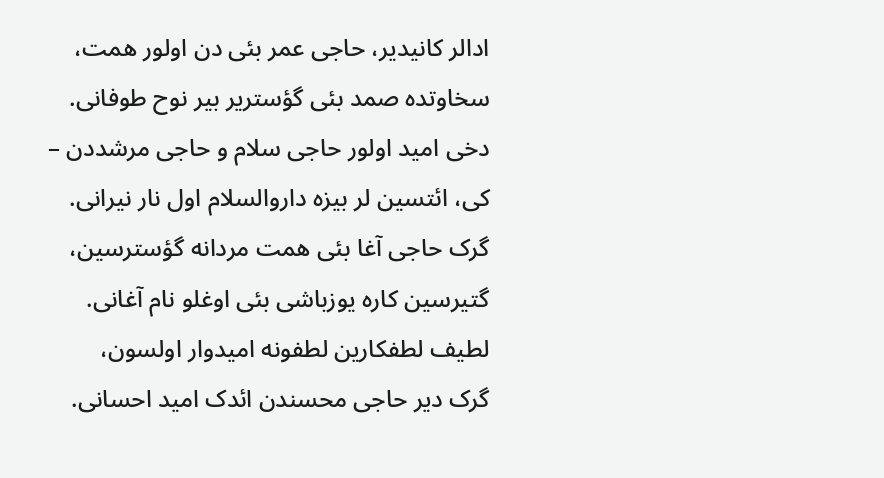ادالر کانیدیر، حاجی عمر بئی دن اولور همت،
سخاوتده صمد بئی گؤستریر بیر نوح طوفانی.
دخی امید اولور حاجی سلام و حاجی مرشددن –
کی، ائتسین لر بیزه داروالسلام اول نار نیرانی.
گرک حاجی آغا بئی همت مردانه گؤسترسین،
گتیرسین کاره یوزباشی بئی اوغلو نام آغانی.
لطیف لطفکارین لطفونه امیدوار اولسون،
گرک دیر حاجی محسندن ائدک امید احسانی.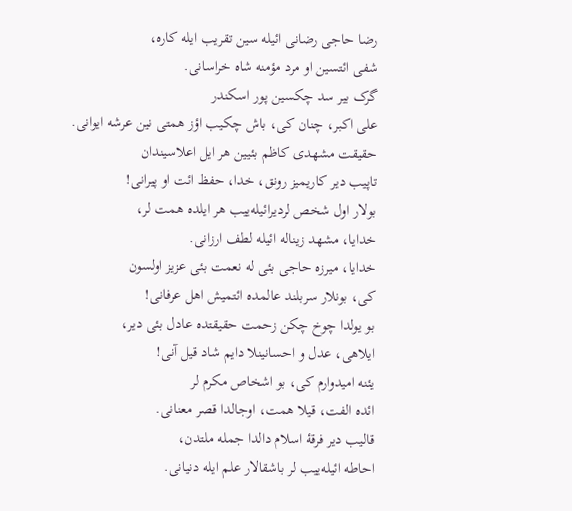رضا حاجی رضانی ائیله سین تقریب ایله کاره،
شفی ائتسین او مرد مؤمنه شاه خراسانی.
گرک بیر سد چکسین پور اسکندر
علی اکبر، چنان کی، باش چکیب اؤز همتی نین عرشه ایوانی.
حقیقت مشهدی کاظم بئیین هر ایل اعلاسیندان
تاپیب دیر کاریمیز رونق، خدا، حفظ ائت او پیرانی!
بولار اول شخص لردیرائیله‌ییب هر ایلده همت لر،
خدایا، مشهد زیناله ائیله لطف ارزانی.
خدایا، میرزه حاجی بئی له نعمت بئی عزیز اولسون
کی، بونلار سربلند عالمده ائتمیش اهل عرفانی!
بو یولدا چوخ چکن زحمت حقیقتده عادل بئی دیر،
ایلاهی، عدل و احسانینلا دایم شاد قیل آنی!
یئنه امیدوارم کی، بو اشخاص مکرم لر
ائده الفت، قیلا همت، اوجالدا قصر معنانی.
قالیب دیر فرقۀ اسلام دالدا جمله ملتدن،
احاطه ائیله‌ییب لر باشقالار علم ایله دنیانی.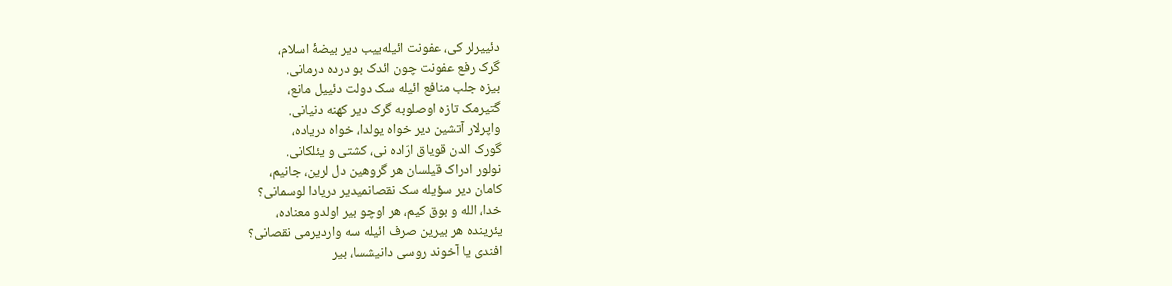دئییرلر کی، عفونت ائیله‌ییب دیر بیضۀ اسلام،
گرک رفع عفونت چون ائدک بو درده درمانی.
بیزه جلب منافع ائیله سک دولت دئییل مانع،
گتیرمک تازه اوصلوبه گرک دیر کهنه دنیانی.
واپرلار آتشین دیر خواه یولدا، خواه دریاده،
گورک الدن قویاق ارّاده نی، کشتی و یئلکانی.
نولور ادراک قیلسان هر گروهین دل لرین، جانیم،
کامان دیر سؤیله سک نقصانمیدیر دریادا لوسمانی؟
خدا، الله و بوق کیم، هر اوچو بیر اولدو معناده،
یئرینده هر بیرین صرف ائیله سه واردیرمی نقصانی؟
افندی یا آخوند روسی دانیشسا، بیر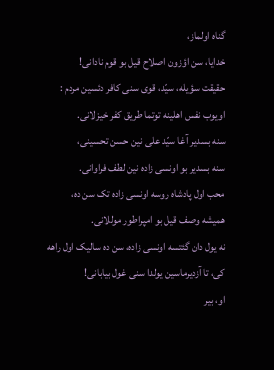گناه اولماز،
خدایا، سن اؤزون اصلاح قیل بو قوم نادانی!
حقیقت سؤیله، سیّد، قوی سنی کافر دئسین مردم :
اویوب نفس اهلینه توتما طریق کفر خیزلانی.
سنه بسدیر آغا سیّد علی نین حسن تحسینی،
سنه بسدیر بو اونسی زاده نین لطف فراوانی.
محب اول پادشاه روسه اونسی زاده تک سن ده،
همیشه وصف قیل بو امپراطور موللانی.
نه یول دان گئتسه اونسی زاده، سن ده سالیک اول راهه
کی، تا آزدیرماسین یولدا سنی غول بیابانی!
او، بیر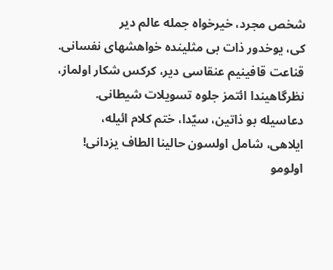شخص مجرد، خیرخواه جمله عالم دیر
کی، یوخدور ذات بی مثلینده خواهشهای نفسانی.
قناعت قافینیم عنقاسی دیر، کرکس شکار اولماز،
نظرگاهیندا ائتمز جلوه تسویلات شیطانی.
دعاسیله بو ذاتین، سیّدا، ختم کلام ائیله،
ایلاهی، شامل اولسون حالینا الطاف یزدانی!
اولومو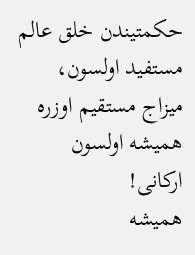حکمتیندن خلق عالم مستفید اولسون،
میزاج مستقیم اوزره همیشه اولسون ارکانی!
همیشه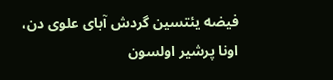فیضه یئتسین گردش آبای علوی دن،
اونا پرشیر اولسون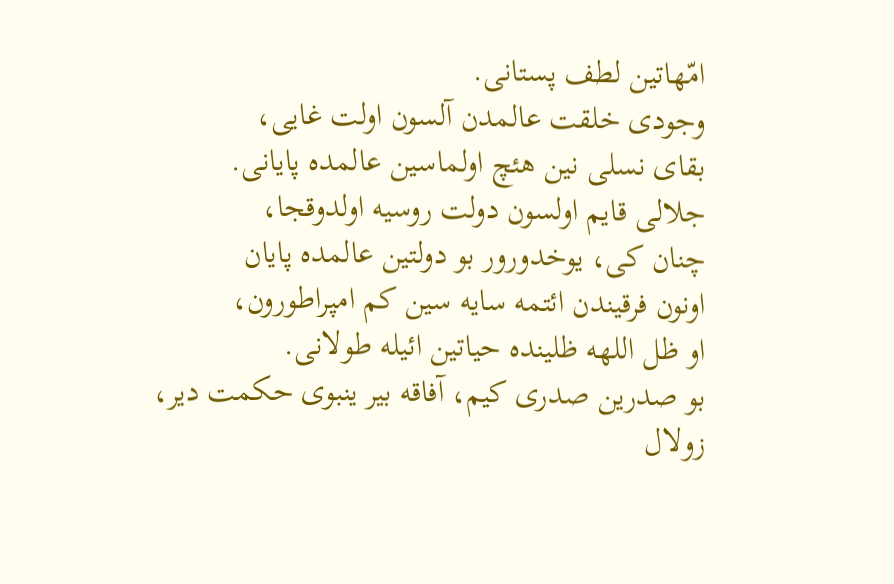امّهاتین لطف پستانی.
وجودی خلقت عالمدن آلسون اولت غایی،
بقای نسلی نین هئچ اولماسین عالمده پایانی.
جلالی قایم اولسون دولت روسیه اولدوقجا،
چنان کی، یوخدورور بو دولتین عالمده پایان
اونون فرقیندن ائتمه سایه سین کم امپراطورون،
او ظل اللهه ظلینده حیاتین ائیله طولانی.
بو صدرین صدری کیم، آفاقه بیر ینبوی حکمت دیر،
زولال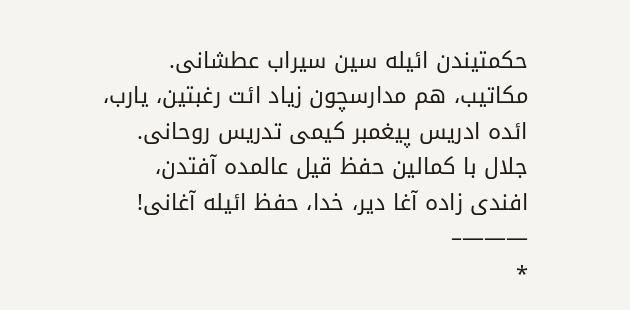حکمتیندن ائیله سین سیراب عطشانی.
مکاتیب، هم مدارسچون زیاد ائت رغبتین، یارب،
ائده ادریس پیغمبر کیمی تدریس روحانی.
جلال با کمالین حفظ قیل عالمده آفتدن،
افندی زاده آغا دیر، خدا، حفظ ائیله آغانی!
———–
*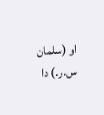او (سلمان س.ر.) دا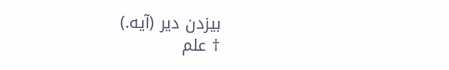بیزدن دیر (آیه.)
† علم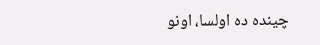چینده ده اولسا، اونو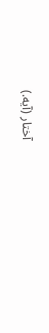آختار (آیه.)